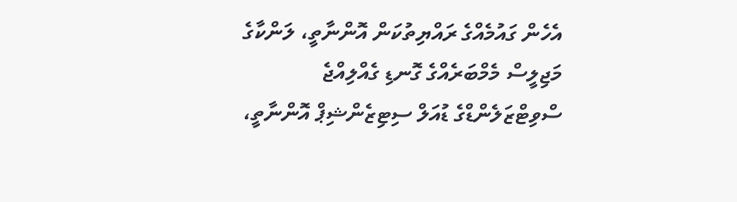އެހެން ގައުމެއްގެ ރައްޔިތުކަން އޮންނާތީ، ލަންކާގެ މަޖިލީސް މެމްބަރެއްގެ ގޮނޑި ގެއްލިއްޖެ
ސްވިޓްޒަލެންޑްގެ ޑުއަލް ސިޓިޒެންޝިޕް އޮންނާތީ،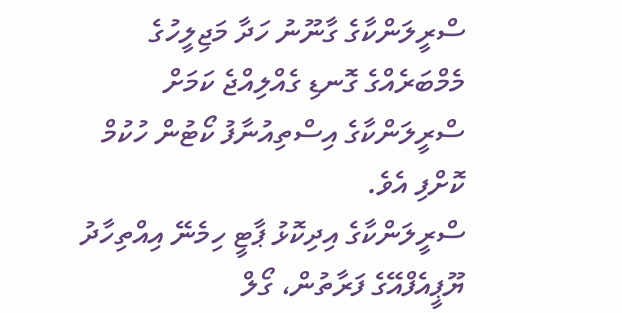ސްރީލަންކާގެ ގާނޫނު ހަދާ މަޖިލީހުގެ މެމްބަރެއްގެ ގޮނޑި ގެއްލިއްޖެ ކަމަށް ސްރީލަންކާގެ އިސްތިއުނާފު ކޯޓުން ހުކުމް ކޮށްފި އެވެ.
ސްރީލަންކާގެ އިދިކޮޅު ޕާޓީ ހިމެނޭ އިއްތިހާދު ޔޫޕީއެފްއޭގެ ފަރާތުން، ގޯލް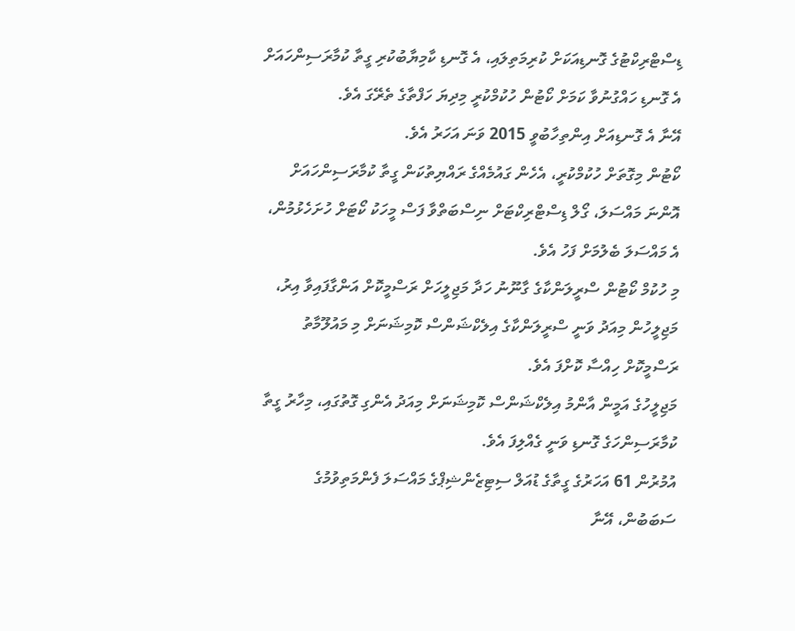ޑިސްޓްރިކްޓުގެ ގޮނޑިއަކަށް ކުރިމަތިލައި، އެ ގޮނޑި ކާމިޔާބުކުރި ގީތާ ކުމާރަސިންހައަށް އެ ގޮނޑި ހައްގުނުވާ ކަމަށް ކޯޓުން ހުކުމްކުރީ މިދިޔަ ހަފްތާގެ ތެރޭގަ އެވެ.
އޭނާ އެ ގޮނޑިއަށް އިންތިހާބުވީ 2015 ވަނަ އަހަރު އެވެ.
ކޯޓުން މިގޮތަށް ހުކުމްކުރީ، އެހެން ގައުމެއްގެ ރައްޔިތުކަން ގީތާ ކުމާރަސިންހައަށް އޮންނަ މައްސަލަ، ގޯލް ޑިސްޓްރިކްޓަށް ނިސްބަތްވާ ފަސް މީހަކު ކޯޓަށް ހުށަހެޅުމުން، އެ މައްސަލަ ބެލުމަށް ފަހު އެވެ.
މި ހުކުމް ކޯޓުން ސްރީލަންކާގެ ގާނޫނު ހަދާ މަޖިލީހަށް ރަސްމީކޮށް އަންގާފައިވާ އިރު، މަޖިލީހުން މިއަދު ވަނީ ސްރީލަންކާގެ އިލެކްޝަންސް ކޮމިޝަނަށް މި މައުލޫމާތު ރަސްމީކޮށް ހިއްސާ ކޮށްފަ އެވެ.
މަޖިލީހުގެ އަމީން އާންމު އިލެކްޝަންސް ކޮމިޝަނަށް މިއަދު އެންގި ގޮތުގައި، މިހާރު ގީތާ ކުމާރަސިންހަގެ ގޮނޑި ވަނީ ގެއްލިފަ އެވެ.
އުމުރުން 61 އަހަރުގެ ގީތާގެ ޑުއަލް ސިޓިޒެންޝިޕްގެ މައްސަލަ ފެންމަތިވުމުގެ ސަބަބުން، އޭނާ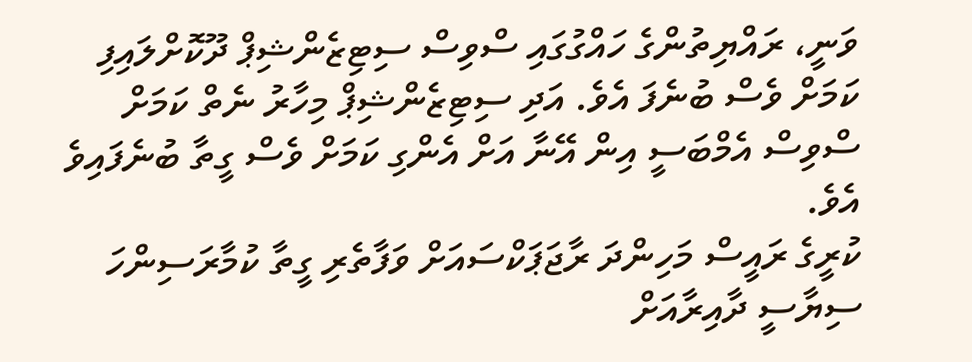ވަނީ، ރައްޔިތުންގެ ހައްގުގައި ސްވިސް ސިޓިޒެންޝިޕް ދޫކޮށްލައިފި ކަމަށް ވެސް ބުނެފަ އެވެ. އަދި ސިޓިޒެންޝިޕް މިހާރު ނެތް ކަމަށް ސްވިސް އެމްބަސީ އިން އޭނާ އަށް އެންގި ކަމަށް ވެސް ގީތާ ބުނެފައިވެ އެވެ.
ކުރީގެ ރައީސް މަހިންދަ ރާޖަޕަކްސައަށް ވަފާތެރި ގީތާ ކުމާރަސިންހަ ސިޔާސީ ދާއިރާއަށް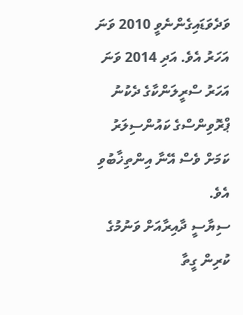ވަދެވަޑައިގެންނެވީ 2010 ވަނަ އަހަރު އެވެ. އަދި 2014 ވަނަ އަހަރު ސްރީލަންކާގެ ދެކުނު ޕްރޮވިންސްގެ ކައުންސިލަރު ކަމަށް ވެސް އޭނާ އިންތިޚާބުވި އެވެ.
ސިޔާސީ ދާއިރާއަށް ވަނުމުގެ ކުރިން ގީތާ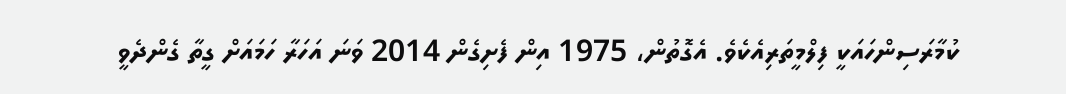ކުމާރަސިންހައަކީ ފިލްމީތަރިއެކެވެ. އެގޮތުން، 1975 އިން ފެށިގެން 2014 ވަނަ އަހަރާ ހަމައަށް ގީތާ ގެންދެވީ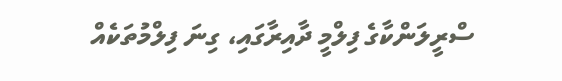ސްރީލަންކާގެ ފިލްމީ ދާއިރާގައި، ގިނަ ފިލްމުތަކެއް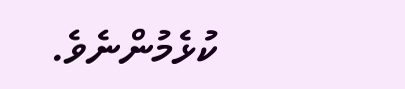ކުޅެމުންނެވެ.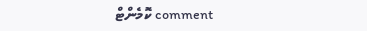comment ކޮމެންޓް